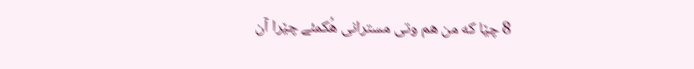8 چێا که من هم وتی مسترانی هُکمئے چێرا آن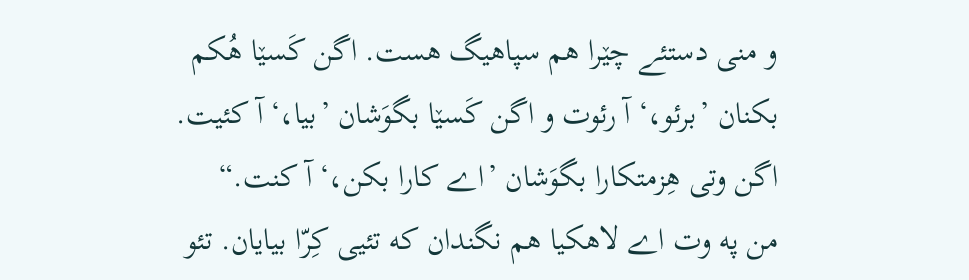و منی دستئے چێرا هم سپاهیگ هست. اگن کَسێا هُکم بکنان ’برئو،‘ آ رئوت و اگن کَسێا بگوَشان ’بیا،‘ آ کئیت. اگن وتی هِزمتکارا بگوَشان ’اے کارا بکن،‘ آ کنت.“
من په وت اے لاهکیا هم نگندان که تئیی کِرّا بیایان. تئو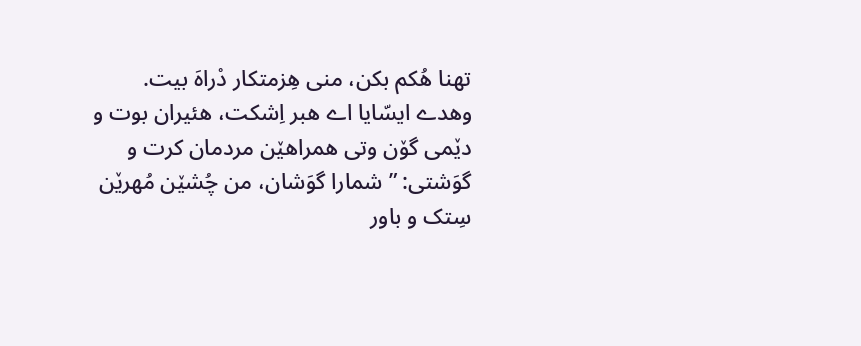تهنا هُکم بکن، منی هِزمتکار دْراهَ بیت.
وهدے ایسّایا اے هبر اِشکت، هئیران بوت و دێمی گۆن وتی همراهێن مردمان کرت و گوَشتی: ”شمارا گوَشان، من چُشێن مُهرێن سِتک و باور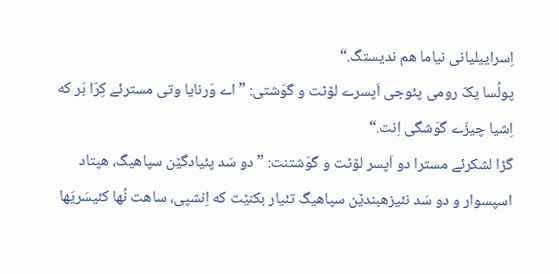اِسراییلیانی نیاما هم ندیستگ.“
پولُسا یکّ رومی پئوجی اَپسرے لۆٹت و گوَشتی: ”اے وَرنایا وتی مسترئے کِرّا بَر که اِشیا چیزّے گوَشگی اِنت.“
گڑا لشکرئے مسترا دو اَپسر لۆٹت و گوَشتنت: ”دو سَد پئیادگێن سپاهیگ، هپتاد اسپسوار و دو سَد نئیزهبندێن سپاهیگ تئیار بکنێت که اِنشپی، ساهت نُها کئیسَریَها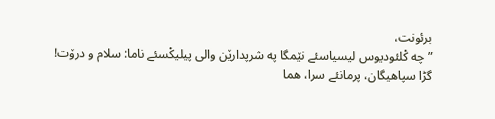برئونت،
”چه کْلئودیوس لیسیاسئے نێمگا په شرپدارێن والی پیلیکْسئے ناما: سلام و درۆت!
گڑا سپاهیگان، پرمانئے سرا، هما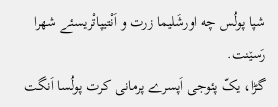شپا پولُس چه اورشَلیما زرت و اَنْتیپاتْریسئے شهرا رَسێنت.
گڑا، یکّ پئوجی اَپسرے پرمانی کرت پولُسا اَنگت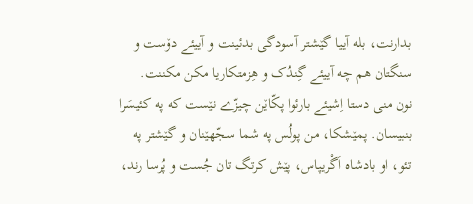بدارنت، بله آییا گێشتر آسودگی بدئینت و آییئے دۆست و سنگتان هم چه آییئے گِندُک و هِزمتکاریا مکن مکننت.
نون منی دستا اِشیئے بارئوا پکّاێن چیزّے نێست که په کئیسَرا بنبیسان. پمێشکا، من پولُس په شما سجّهێنان و گێشتر په تئو، او بادشاه اَگْریپاس، پێش کرتگ تان جُست و پُرسا رند،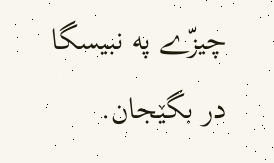چیزّے په نبیسگا در بگێجان.